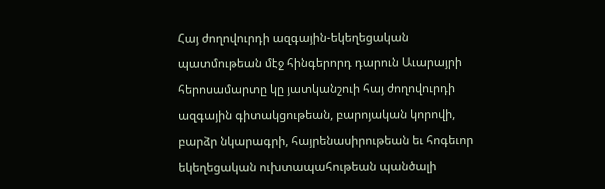Հայ ժողովուրդի ազգային-եկեղեցական պատմութեան մէջ հինգերորդ դարուն Աւարայրի հերոսամարտը կը յատկանշուի հայ ժողովուրդի ազգային գիտակցութեան, բարոյական կորովի, բարձր նկարագրի, հայրենասիրութեան եւ հոգեւոր եկեղեցական ուխտապահութեան պանծալի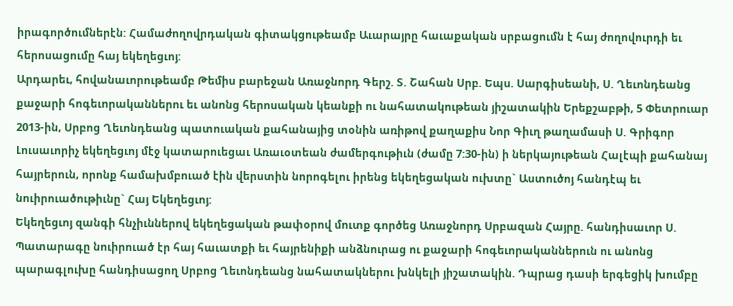իրագործումներէն: Համաժողովրդական գիտակցութեամբ Աւարայրը հաւաքական սրբացումն է հայ ժողովուրդի եւ հերոսացումը հայ եկեղեցւոյ:
Արդարեւ, հովանաւորութեամբ Թեմիս բարեջան Առաջնորդ Գերշ. Տ. Շահան Սրբ. Եպս. Սարգիսեանի, Ս. Ղեւոնդեանց քաջարի հոգեւորականներու եւ անոնց հերոսական կեանքի ու նահատակութեան յիշատակին Երեքշաբթի, 5 Փետրուար 2013-ին, Սրբոց Ղեւոնդեանց պատուական քահանայից տօնին առիթով քաղաքիս Նոր Գիւղ թաղամասի Ս. Գրիգոր Լուսաւորիչ եկեղեցւոյ մէջ կատարուեցաւ Առաւօտեան ժամերգութիւն (ժամը 7:30-ին) ի ներկայութեան Հալէպի քահանայ հայրերուն, որոնք համախմբուած էին վերստին նորոգելու իրենց եկեղեցական ուխտը` Աստուծոյ հանդէպ եւ նուիրուածութիւնը` Հայ Եկեղեցւոյ:
Եկեղեցւոյ զանգի հնչիւններով եկեղեցական թափօրով մուտք գործեց Առաջնորդ Սրբազան Հայրը. հանդիսաւոր Ս. Պատարագը նուիրուած էր հայ հաւատքի եւ հայրենիքի անձնուրաց ու քաջարի հոգեւորականներուն ու անոնց պարագլուխը հանդիսացող Սրբոց Ղեւոնդեանց նահատակներու խնկելի յիշատակին. Դպրաց դասի երգեցիկ խումբը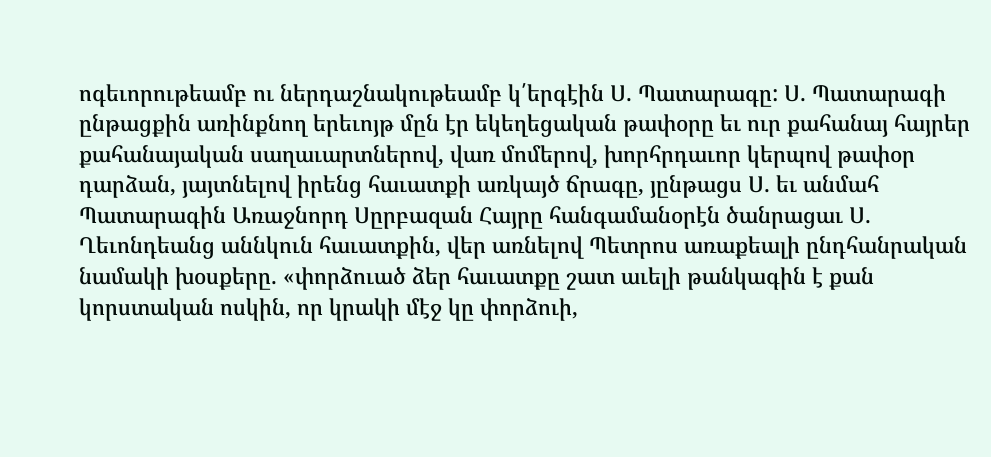ոգեւորութեամբ ու ներդաշնակութեամբ կ՛երգէին Ս. Պատարագը: Ս. Պատարագի ընթացքին առինքնող երեւոյթ մըն էր եկեղեցական թափօրը եւ ուր քահանայ հայրեր քահանայական սաղաւարտներով, վառ մոմերով, խորհրդաւոր կերպով թափօր դարձան, յայտնելով իրենց հաւատքի առկայծ ճրագը, յընթացս Ս. եւ անմահ Պատարագին Առաջնորդ Սըրբազան Հայրը հանգամանօրէն ծանրացաւ Ս. Ղեւոնդեանց աննկուն հաւատքին, վեր առնելով Պետրոս առաքեալի ընդհանրական նամակի խօսքերը. «փորձուած ձեր հաւատքը շատ աւելի թանկագին է քան կորստական ոսկին, որ կրակի մէջ կը փորձուի,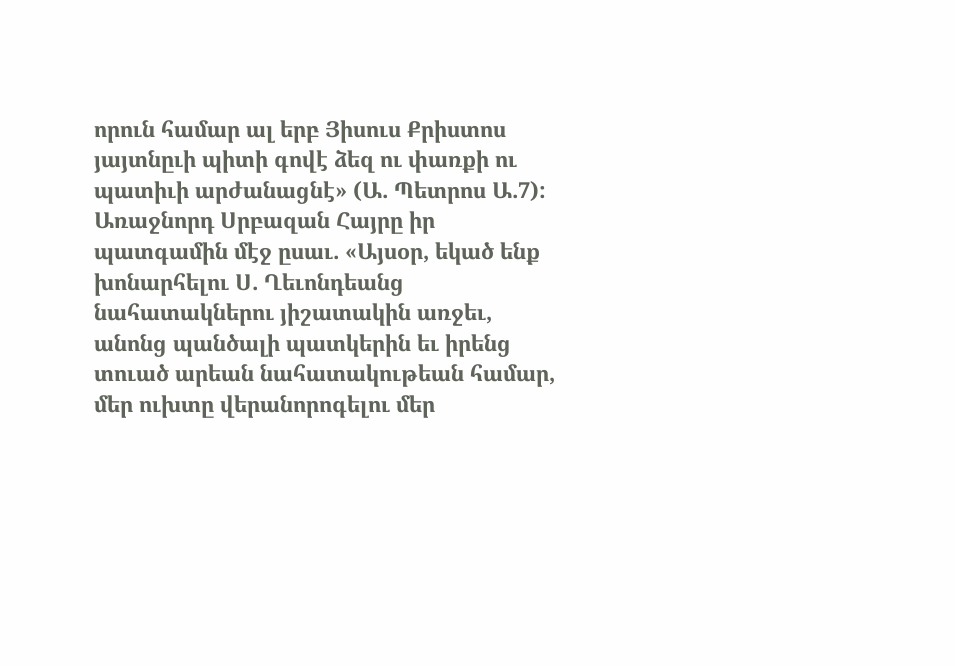որուն համար ալ երբ Յիսուս Քրիստոս յայտնըւի պիտի գովէ ձեզ ու փառքի ու պատիւի արժանացնէ» (Ա. Պետրոս Ա.7):
Առաջնորդ Սրբազան Հայրը իր պատգամին մէջ ըսաւ. «Այսօր, եկած ենք խոնարհելու Ս. Ղեւոնդեանց նահատակներու յիշատակին առջեւ, անոնց պանծալի պատկերին եւ իրենց տուած արեան նահատակութեան համար, մեր ուխտը վերանորոգելու մեր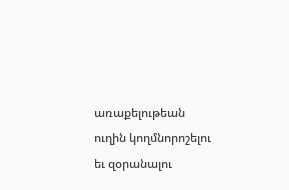առաքելութեան ուղին կողմնորոշելու եւ զօրանալու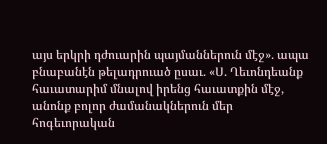այս երկրի դժուարին պայմաններուն մէջ». ապա բնաբանէն թելադրուած ըսաւ. «Ս. Ղեւոնդեանք հաւատարիմ մնալով իրենց հաւատքին մէջ, անոնք բոլոր ժամանակներուն մեր հոգեւորական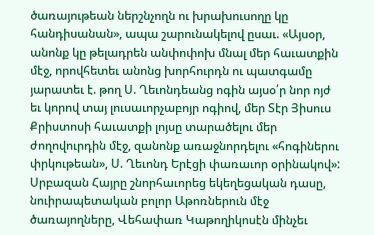ծառայութեան ներշնչողն ու խրախուսողը կը հանդիսանան», ապա շարունակելով ըսաւ. «Այսօր, անոնք կը թելադրեն անփոփոխ մնալ մեր հաւատքին մէջ, որովհետեւ անոնց խորհուրդն ու պատգամը յարատեւ է. թող Ս. Ղեւոնդեանց ոգին այսօ՛ր նոր ոյժ եւ կորով տայ լուսաւորչաբոյր ոգիով, մեր Տէր Յիսուս Քրիստոսի հաւատքի լոյսը տարածելու մեր ժողովուրդին մէջ, զանոնք առաջնորդելու «հոգիներու փրկութեան», Ս. Ղեւոնդ Երէցի փառաւոր օրինակով»: Սրբազան Հայրը շնորհաւորեց եկեղեցական դասը, նուիրապետական բոլոր Աթոռներուն մէջ ծառայողները, Վեհափառ Կաթողիկոսէն մինչեւ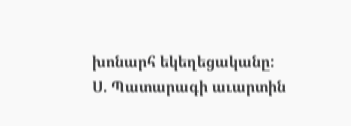խոնարհ եկեղեցականը:
Ս. Պատարագի աւարտին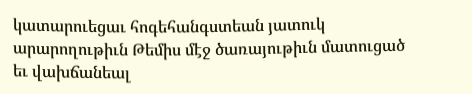կատարուեցաւ հոգեհանգստեան յատուկ արարողութիւն Թեմիս մէջ ծառայութիւն մատուցած եւ վախճանեալ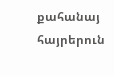քահանայ հայրերուն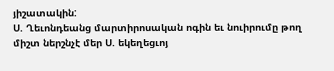յիշատակին:
Ս. Ղեւոնդեանց մարտիրոսական ոգին եւ նուիրումը թող միշտ ներշնչէ մեր Ս. եկեղեցւոյ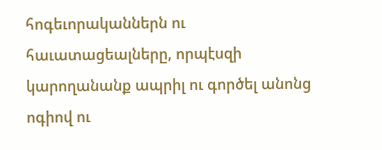հոգեւորականներն ու հաւատացեալները, որպէսզի կարողանանք ապրիլ ու գործել անոնց ոգիով ու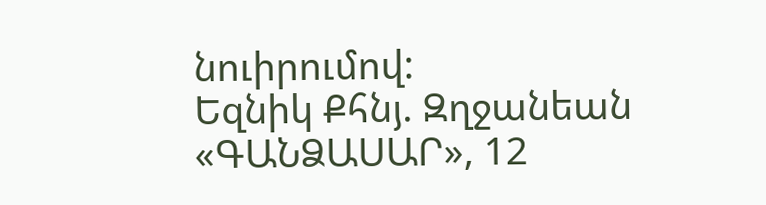նուիրումով:
Եզնիկ Քհնյ. Զղջանեան
«ԳԱՆՁԱՍԱՐ», 12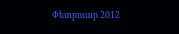Փետրուար 2012